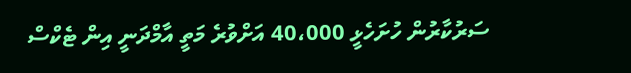ސަރުކާރުން ހުށަހެޅީ 40،000 އަށްވުރެ މަތީ އާމްދަނީ އިން ޓެކްސް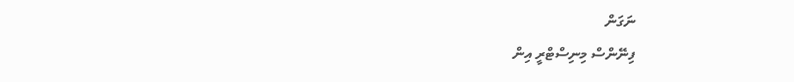ނަގަން
ފިނޭންސް މިނިސްޓްރީ އިން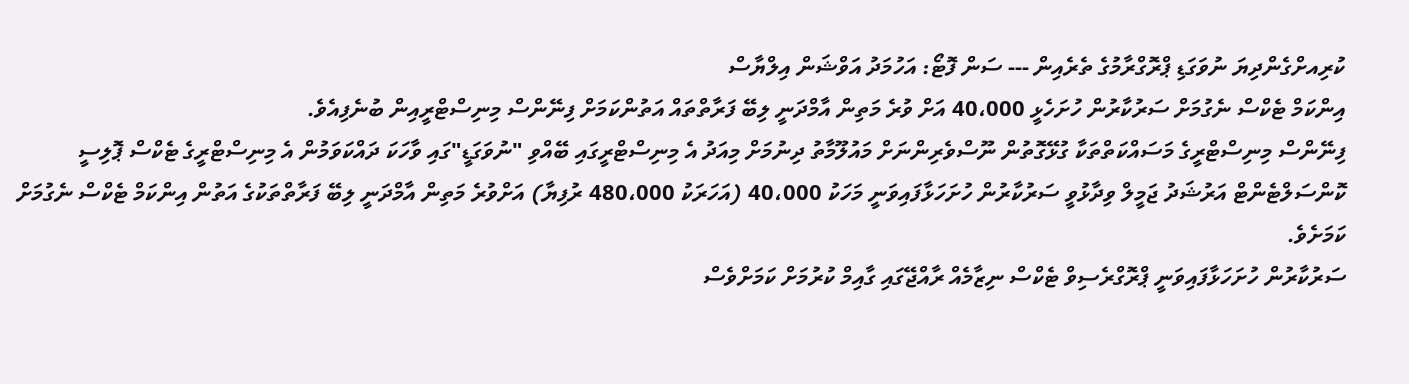ކުރިއށްގެންދިޔަ ނުވަގަޑި ޕްރޮގްރާމުގެ ތެރެއިން --- ސަން ފޮޓޯ: އަހުމަދު އަވްޝަން އިލްޔާސް
އިންކަމް ޓެކްސް ނެގުމަށް ސަރުކާރުން ހުށަހެޅީ 40،000 އަށް ވުރެ މަތިން އާމްދަނީ ލިބޭ ފަރާތްތައް އަތުންކަމަށް ފިނޭންސް މިނިސްޓްރީއިން ބުނެފިއެވެ.
ފިނޭންސް މިނިސްޓްރީގެ މަސައްކަތްތަކާ ގުޅޭގޮތުން ނޫސްވެރިންނަށް މައުލޫމާތު ދިނުމަށް މިއަދު އެ މިނިސްޓްރީގައި ބޭއްވި "ނުވަގަޑީ"ގައި ވާހަކަ ދައްކަވަމުން އެ މިނިސްޓްރީގެ ޓެކްސް ޕޮލިސީ ކޮންސަލްޓެންޓް އަރުޝަދު ޖަމީލް ވިދާޅުވީ ސަރުކާރުން ހުށަހަޅާފައިވަނީ މަހަކު 40،000 (އަހަރަކު 480،000 ރުފިޔާ) އަށްވުރެ މަތިން އާމްދަނީ ލިބޭ ފަރާތްތަކުގެ އަތުން އިންކަމް ޓެކްސް ނެގުމަށް ކަމަށެވެ.
ސަރުކާރުން ހުށަހަޅާފައިވަނީ ޕްރޮގްރެސިވް ޓެކްސް ނިޒާމެއް ރާއްޖޭގައި ގާއިމް ކުރުމަށް ކަމަށްވެސް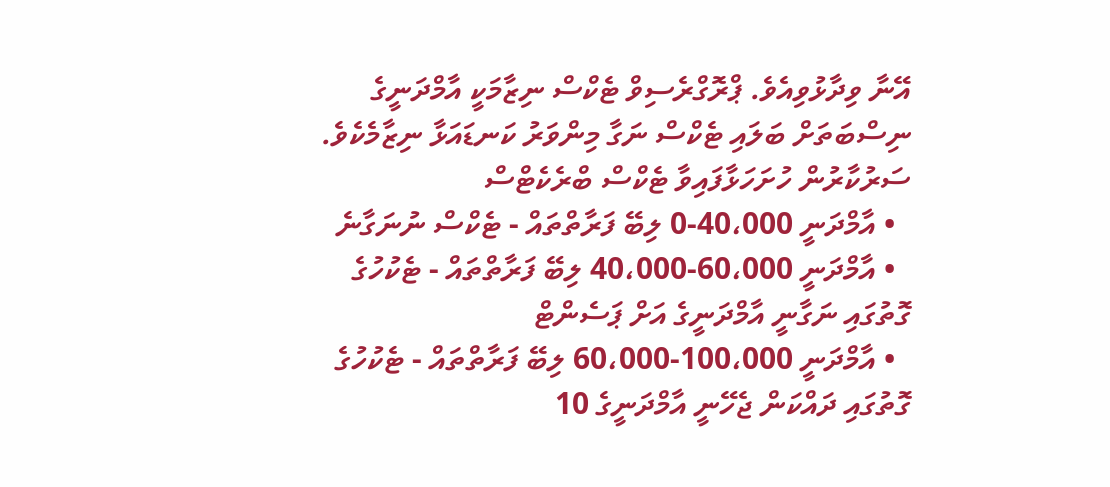އޭނާ ވިދާޅުވިއެވެ. ޕްރޮގްރެސިވް ޓެކްސް ނިޒާމަކީ އާމްދަނީގެ ނިސްބަތަށް ބަލައި ޓެކްސް ނަގާ މިންވަރު ކަނޑައަޅާ ނިޒާމެކެވެ.
ސަރުކާރުން ހުށަހަޅާފައިވާ ޓެކްސް ބްރެކެޓްސް
  • އާމްދަނީ 40،000-0 ލިބޭ ފަރާތްތައް - ޓެކްސް ނުނަގާނެ
  • އާމްދަނީ 60،000-40،000 ލިބޭ ފަރާތްތައް - ޓެކުހުގެ ގޮތުގައި ނަގާނީ އާމްދަނީގެ އަށް ޕަސެންޓް
  • އާމްދަނީ 100،000-60،000 ލިބޭ ފަރާތްތައް - ޓެކުހުގެ ގޮތުގައި ދައްކަން ޖެހޭނީ އާމްދަނީގެ 10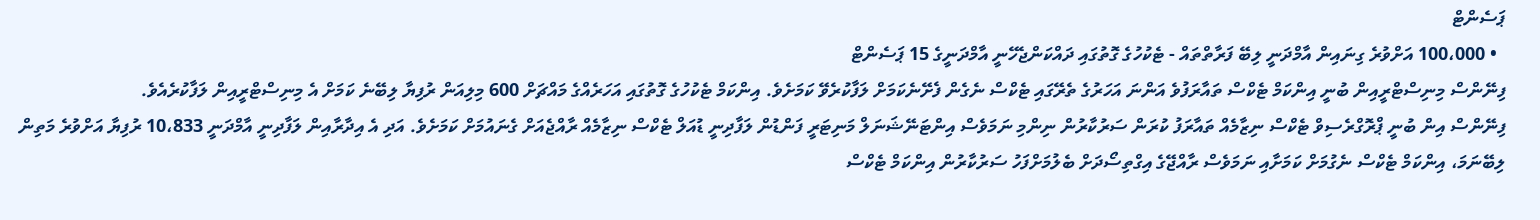ޕަސެންޓް
  • 100،000 އަށްވުރެ ގިނައިން އާމްދަނީ ލިބޭ ފަރާތްތައް - ޓެކުހުގެ ގޮތުގައި ދައްކަންޖެހޭނީ އާމްދަނީގެ 15 ޕަސެންޓް
ފިނޭންސް މިނިސްޓްރީއިން ބުނީ އިންކަމް ޓެކްސް ތައާރަފުވެ އަންނަ އަހަރުގެ ތެރޭގައި ޓެކްސް ނެގެން ފެށޭނެކަމަށް ލަފާކުރެވޭ ކަމަށެވެ. އިންކަމް ޓެކުހުގެ ގޮތުގައި އަހަރެއްގެ މައްޗަށް 600 މިލިއަން ރުފިޔާ ލިބޭނެ ކަމަށް އެ މިނިސްޓްރީއިން ލަފާކުރެއެވެ.
ފިނޭންސް އިން ބުނީ ޕްރޮގްރެސިވް ޓެކްސް ނިޒާމެއް ތައާރަފު ކުރަން ސަރުކާރުން ނިންމި ނަމަވެސް އިންޓަނޭޝަނަލް މަނިޓަރީ ފަންޑުން ލަފާދިނީ ޑުއަލް ޓެކްސް ނިޒާމެއް ރާއްޖެއަށް ގެނައުމަށް ކަމަށެވެ. އަދި އެ އިދާރާއިން ލަފާދިނީ އާމްދަނީ 10،833 ރުފިޔާ އަށްވުރެ މަތިން ލިބޭނަމަ، އިންކަމް ޓެކްސް ނެގުމަށް ކަމަށާއި ނަމަވެސް ރާއްޖޭގެ އިގްތިސޯދަށް ބެލުމަށްފަހު ސަރުކާރުން އިންކަމް ޓެކްސް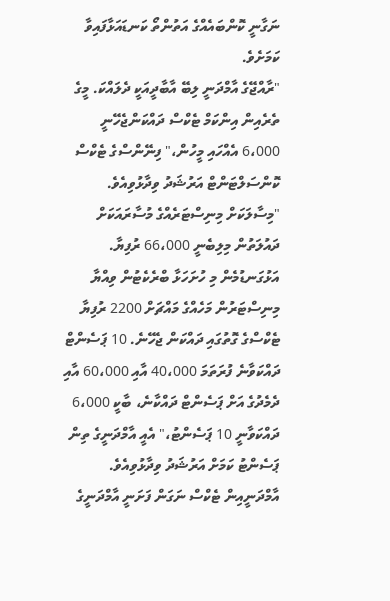ނަގާނީ ކޮންބައެއްގެ އަތުންތޯ ކަނޑައަޅާފައިވާ ކަމަށެވެ.
"ރާއްޖޭގެ އާމްދަނީ ލިބޭ އާބާދީއަކީ ދެލައްކަ. މީގެ ތެރެއިން އިންކަމް ޓެކްސް ދައްކަންޖެހޭނީ 6،000 އެއްހައި މީހުން،" ފިނޭންސްގެ ޓެކްސް ކޮންސަލްޓަންޓް އަރުޝަދު ވިދާޅުވިއެވެ.
"މިސާލަކަށް މިނިސްޓަރެއްގެ މުސާރައަކަށް ދައުލަތުން މިލިބެނީ 66،000 ރުފިޔާ. އަޅުގަނޑުމެން މި ހުށަހަޅާ ބްރެކެޓުން ވިއްޔާ މިނިސްޓަރުން މަހެއްގެ މައްޗަށް 2200 ރުފިޔާ ޓެކްސްގެ ގޮތުގައި ދައްކަން ޖެހޭނެ. 10 ޕަސެންޓް ދައްކަވާނެ ފުރަތަމަ 40،000 އާއި 60،000 އާއި ދެމެދުގެ އަށް ޕަސެންޓް ދައްކާނެ، ބާކީ 6،000 ދައްކަވާނީ 10 ޕަސެންޓު،" އެއީ އާމްދަނީގެ ތިން ޕަސެންޓު ކަމަށް އަރުޝަދު ވިދާޅުވިއެވެ.
އާމްދަނީއިން ޓެކްސް ނަގަން ފަށަނީ އާމްދަނީގެ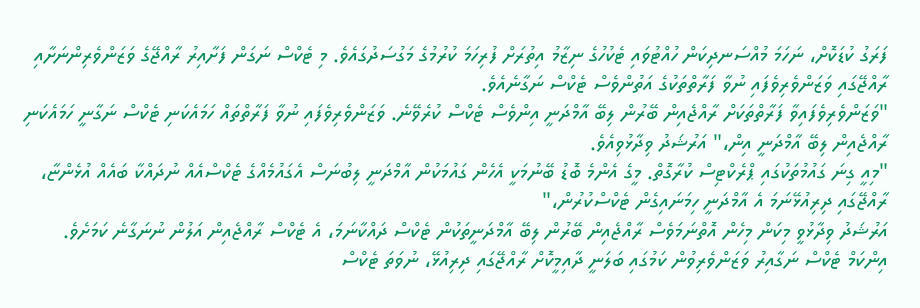ފަރަގު ކުޑަކޮށް، ނަހަމަ މުއްސަނދިކަން ހުއްޓުވައި ޓެކުހުގެ ނިޒާމު އިތުރަށް ފުރިހަމަ ކުރުމުގެ މަގުސަދުގައެވެ. މި ޓެކްސް ނަގަން ފަށާއިރު ރާއްޖޭގެ ވަޒަންވެރިންނަށާއި ރާއްޖޭގައި ވަޒަންވެރިވެފައި ނުވާ ފަރާތްތަކުގެ އަތުންވެސް ޓެކްސް ނަގާނެއެވެ.
"ވަޒަންވެރިވެފައިވާ ފަރާތްތަކަށް ރާއްޖެއިން ބޭރުން ލިބޭ އާމްދަނީ އިންވެސް ޓެކްސް ކުރެވޭނެ. ވަޒަންވެރިވެފައި ނުވާ ފަރާތްތައް ހަމައެކަނި ޓެކްސް ނަގާނީ ހަމައެކަނި ރާއްޖެއިން ލިބޭ އާމްދަނީ އިން،" އަރުޝަދު ވިދާޅުވިއެވެ.
"މިއީ ގިނަ ގައުމުތަކުގައި ޕްރެކްޓިސް ކުރާގޮތް. މީގެ އެންމެ ބޮޑު ބޭނުމަކީ އެހެން ގައުމަކުން އާމްދަނީ ލިބުނަސް އެގައުމެއްގެ ޓެކްސްއެއް ނުދައްކާ ބައެއް އުޅެންޏާ، ރާއްޖޭގައި ދިރިއުޅޭނަމަ އެ އާމްދަނީ ހިމަނައިގެން ޓެކްސްކުރުން،"
އަރުޝަދު ވިދާޅުވީ މިކަން މިހެން އޮތްނަމަވެސް ރާއްޖެއިން ބޭރުން ލިބޭ އާމްދަނީތަކުން ޓެކްސް ދައްކާނަމަ، އެ ޓެކްސް ރާއްޖެއިން އަލުން ނުނަގާނެ ކަމަށެވެ.
އިންކަމް ޓެކްސް ނަގާއިރު ވަޒަންވެރިވުން ކަމުގައި ބަލަނީ ދާއިމީކޮށް ރާއްޖޭގައި ދިރިއުޅޭ، ނުވަތަ ޓެކްސް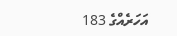އަހަރެއްގެ 183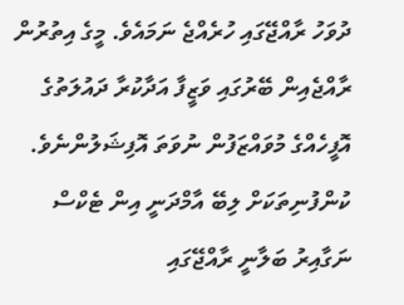ދުވަހު ރާއްޖޭގައި ހުރެއްޖެ ނަމައެވެ. މީގެ އިތުރުން ރާއްޖެއިން ބޭރުގައި ވަޒީފާ އަދާކުރާ ދައުލަތުގެ އޮފީހެއްގެ މުވައްޒަފުން ނުވަތަ އޮފިޝަލުންނެވެ.
ކުންފުނިތަކަށް ލިބޭ އާމްދަނީ އިން ޓެކްސް ނަގާއިރު ބަލާނީ ރާއްޖޭގައި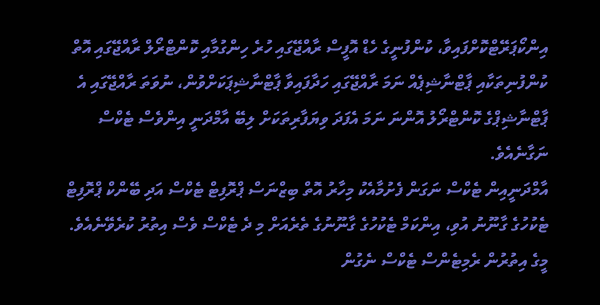އިންކޯޕަރޭޓްކޮށްފައިވާ، ކުންފުނީގެ ހެޑް އޮފީސް ރާއްޖޭގައި ހުރެ ހިންގުމާއި ކޮންޓްރޯލް ރާއްޖޭގައި އޮތް ކުންފުނިތަކާއި ޕާޓްނާޝިޕެއް ނަމަ ރާއްޖޭގައި ހަދާފައިވާ ޕާޓްނާޝިޕަކަށްވުން، ނުވަތަ ރާއްޖޭގައި އެ ޕާޓްނާޝިޕްގެ ކޮންޓްރޯލު އޮންނަ ނަމަ އެފަދަ ވިޔަފާރިތަކަށް ލިބޭ އާމްދަނީ އިންވެސް ޓެކްސް ނަގާނެއެވެ.
އާމްދަނީއިން ޓެކްސް ނަގަން ފެށުމާއެކު މިހާރު އޮތް ބިޒްނަސް ޕްރޮފިޓް ޓެކްސް އަދި ބޭންކް ޕްރޮފިޓް ޓެކުހުގެ ގާނޫނު އުވި، އިންކަމް ޓެކުހުގެ ގާނޫނުގެ ތެރެއަށް މި ދެ ޓެކްސް ވެސް އިތުރު ކުރެވޭނެއެވެ. މީގެ އިތުރުން ރެމިޓެންސް ޓެކްސް ނެގުން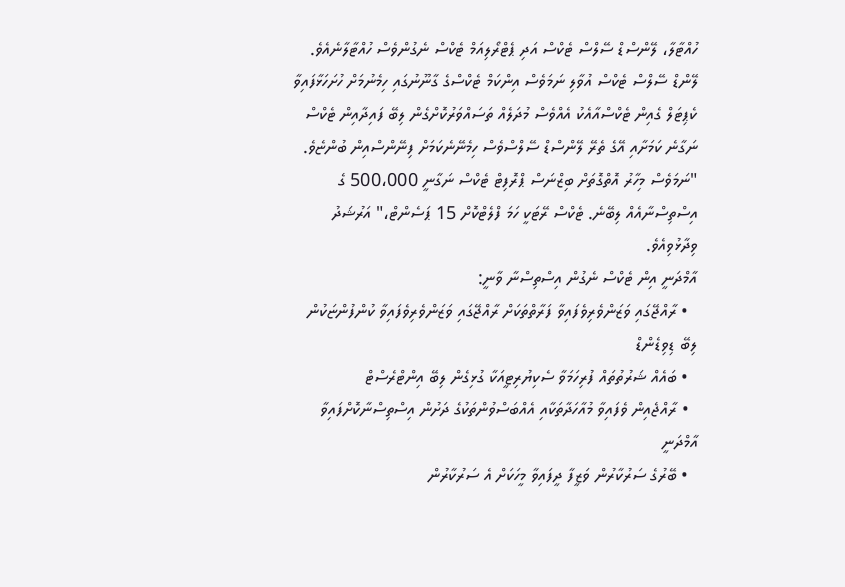ހުއްޓާލާ، ލޭންސްޑް ސޭލްސް ޓެކްސް އަދި ޕެޓްރޯލިއަމް ޓެކްސް ނެގުންވެސް ހުއްޓާލާނެއެވެ.
ލޭންޑް ސޭލްސް ޓެކްސް އުވާލި ނަމަވެސް އިންކަމް ޓެކްސްގެ ގާނޫނުގައި ހިމެނުމަށް ހުށަހަޅާފައިވާ ކެޕިޓަލް ގެއިން ޓެކްސްއާއެކު އެއްވެސް މުދަލެއް ތަސައްވަރުކޮށްގެން ލިބޭ ފައިދާއިން ޓެކްސް ނަގާނެ ކަމަށާއި އޭގެ ތެރޭ ލޭންސްޑް ސޭލްސްވެސް ހިމެނޭނެކަމަށް ފިނޭންސްއިން ބުންޏެވެ.
"ނަމަވެސް މިހާރު އޮތްގޮތަށް ބިޒްނަސް ޕްރޮފިޓް ޓެކްސް ނަގާނީ 500،000 ގެ އިސްތިސްނާއެއް ލިބޭނެ. ޓެކްސް ރޭޓަކީ ހަމަ ފްލެޓްކޮށް 15 ޕަސެންޓް،" އަރުޝަދު ވިދާޅުވިއެވެ.
އާމްދަނީ އިން ޓެކްސް ނެގުން އިސްތިސްނާ ވާނީ:
  • ރާއްޖޭގައި ވަޒަންވެރިވެފައިވާ ފަރާތްތަކަށް ރާއްޖޭގައި ވަޒަންވެރިވެފައިވާ ކުންފުންޏަކުން ލިބޭ ޑިވިޑެންޑް
  • ބައެއް ޝަރުތުތައް ފުރިހަމަވާ ސެކިޔުރިޓީއަކާ ގުޅިގެން ލިބޭ އިންޓްރެސްޓް
  • ރާއްޖެއިން ވެފައިވާ މުއާހަދާތަކާއި އެއްބަސްވުންތަކުގެ ދަށުން އިސްތިސްނާކޮށްފައިވާ އާމްދަނީ
  • ބޭރުގެ ސަރުކާރުން ވަޒީފާ ދީފައިވާ މީހަކަށް އެ ސަރުކާރުން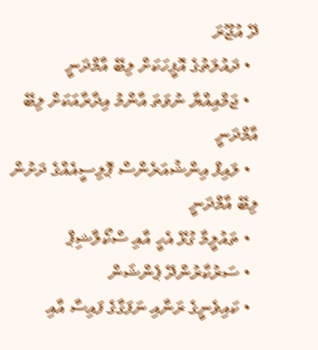ދޭ އުޖޫރަ
  • ދައުލަތުގެ އޮފީހަކަށް ލިބޭ އާމްދަނީ
  • ޖަމްއިއްޔާ ނުވަތަ އާންމު އިދާރާއަކަށް ލިބޭ އާމްދަނީ
  • ލައިފް އިންޝުއަރެންސް ޕޮލިސީއެއްގެ ދަށުން ލިބޭ އާމްދަނީ
  • ތައުލީމާ ގުޅޭ އެހީ އާއި ސްކޯލާޝިޕް
  • ސަރުކާރުންދޭ ޕެންޝަން
  • ކައިވެނީގެ ރަނާއި ނަފަގާގެ ފައިސާ އާއި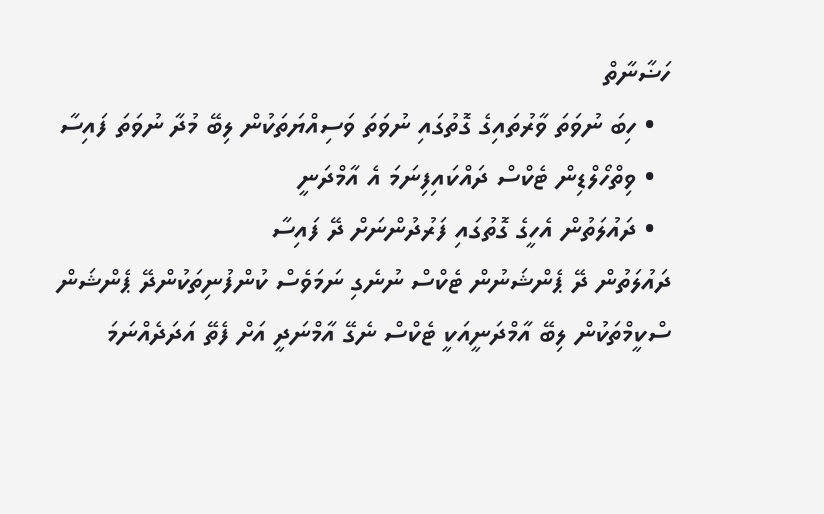ހަޟާނާތް
  • ހިބަ ނުވަތަ ވާރުތައިގެ ގޮތުގައި ނުވަތަ ވަސިއްޔަތަކުން ލިބޭ މުދާ ނުވަތަ ފައިސާ
  • ވިތްހޯލްޑިން ޓެކްސް ދައްކައިފިނަމަ އެ އާމްދަނީ
  • ދައުލަތުން އެހީގެ ގޮތުގައި ފަރުދުންނަށް ދޭ ފައިސާ
ދައުލަތުން ދޭ ޕެންޝަނުން ޓެކްސް ނުނެގި ނަމަވެސް ކުންފުނިތަކުންދޭ ޕެންޝަން ސްކީމްތަކުން ލިބޭ އާމްދަނީއަކީ ޓެކްސް ނެގޭ އާމްނަދީ އަށް ފެތޭ އަދަދެއްނަމަ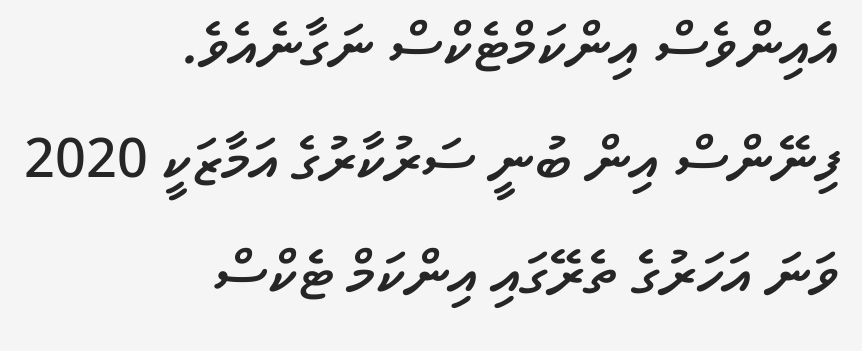އެއިންވެސް އިންކަމްޓެކްސް ނަގާނެއެވެ.
ފިނޭންސް އިން ބުނީ ސަރުކާރުގެ އަމާޒަކީ 2020 ވަނަ އަހަރުގެ ތެރޭގައި އިންކަމް ޓެކްސް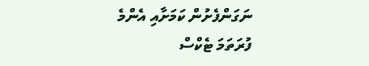ނަގަންފެށުން ކަމަށާއި އެންމެ ފުރަތަމަ ޓެކްސް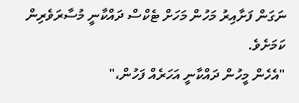ނަގަން ފަށާއިރު މަހުން މަހަށް ޓެކްސް ދައްކާނީ މުސާރަވެރިން ކަމަށެވެ.
"އެހެން މީހުން ދައްކާނީ އަހަރެއް ފަހުން،"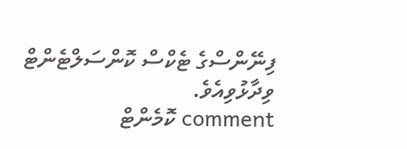ފިނޭންސްގެ ޓެކްސް ކޮންސަލްޓެންޓް ވިދާޅުވިއެވެ.
comment ކޮމެންޓް